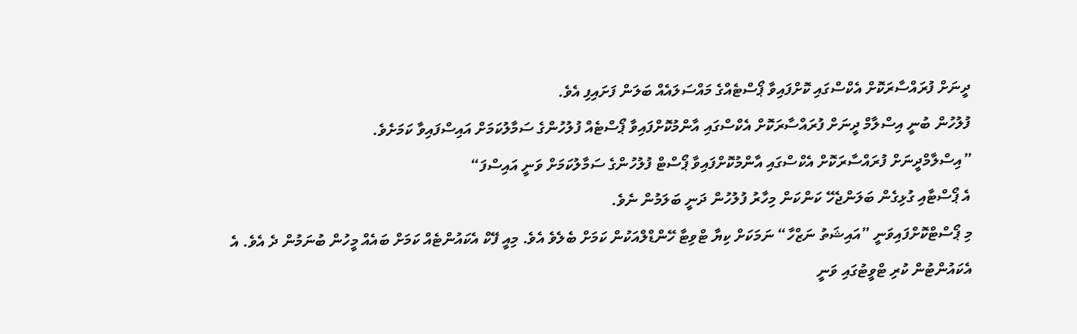ދީނަށް ފުރައްސާރަކޮށް އެކްސްގައި ކޮށްފައިވާ ޕޯސްޓެއްގެ މައްސަލައެއް ބަލަން ފަށައިފި އެވެ.
ފުލުހުން ބުނީ އިސްލާމް ދީނަށް ފުރައްސާރަކޮށް އެކްސްގައި އާންމުކޮށްފައިވާ ޕޯސްޓެއް ފުލުހުންގެ ސަމާލުކަމަށް އައިސްފައިވާ ކަމަށެވެ.
”އިސްލާމްދީނަށް ފުރައްސާރަކޮށް އެކްސްގައި އާންމުކޮށްފައިވާ ޕޯސްޓް ފުލުހުންގެ ސަމާލުކަމަށް ވަނީ އައިސްފަ“
އެ ޕޯސްޓާއި ގުޅިގެން ބަލަންޖެހޭ ކަންކަން މިހާރު ފުލުހުން ދަނީ ބަލަމުން ނެވެ.
މި ޕޯސްޓްކޮށްފައިވަނީ ”އައިޝަތު ނަޒްހާ“ ނަމަކަށް ކިޔާ ޓްވިޓާ ހޭންޑްލްއަކުން ކަމަށް ބެލެވެ އެވެ. މިއީ ފޭކް އެކައުންޓެއް ކަމަށް ބައެއް މީހުން ބުނަމުން ދެ އެވެ. އެ އެކައުންޓުން ކުރި ޓްވީޓުގައި ވަނީ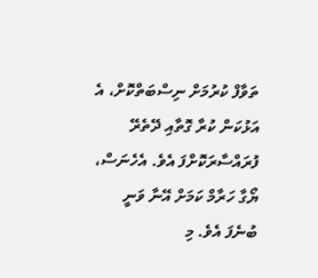ތަވާފް ކުރުމަށް ނިސްބަތްކޮށް، އެ އަޅުކަން ކުރާ ގޮތާއި ދޭތެރޭ ފުރައްސާރަކޮށްފަ އެވެ. އެހެނަސް، ޔޯގާ ހަރާމް ކަމަށް އޭނާ ވަނީ ބުނެފަ އެވެ. މި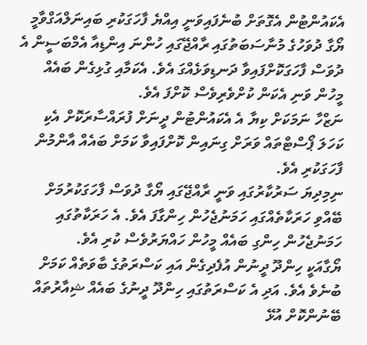އެކައުންޓުން އެގޮތަށް ބުނެފައިވަނީ އިއްޔެ ފާހަގަކުރި ބައިނަލްއަގްވާމީ ޔޯގާ ދުވަހުގެ މުނާސަބަތުގައި ރާއްޖޭގައި ހުންނަ އިންޑިއާ އެމްބަސީން އެ ދުވަސް ފާހަގަކޮށްފައިވާ ދަނޑިވަޅެއްގަ އެވެ. އެކަމާއި ގުޅިގެން ބައެއް މީހުން ވަނި އެކަން ކުށްވެރިވެސް ކޮށްފަ އެވެ.
ނަޒްހާ ނަމަކަށް ކިޔާ އެ އެކައުންޓުން ދީނަށް ފުރައްސާރަކޮށް އެކި ކަހަލަ ޕޯސްޓްތައް ވަރަށް ގިނައިން ކޮށްފައިވާ ކަމަށް ބައެއް އާންމުން ފާހަގަކުރި އެވެ.
ނިމިދިޔަ ސަރުކާރުގައި ވަނީ ރާއްޖޭގައި ޔޯގާ ދުވަސް ފާހަގަކުރުމަށް ބޭއްވި ހަރަކާތެއްގައި ހަމަނުޖެހުން ހިންގާފަ އެވެ. އެ ހަރަކާތުގައި ހަމަނުޖެހުން ހިންގި ބައެއް މީހުން ހައްޔަރުވެސް ކުރި އެވެ.
ޔޯގާއަކީ ހިންދޫ ދީނުން އުފެދިގެން އައި ކަސްރަތުގެ ބާވަތެއް ކަމަށް ބުނެވެ އެވެ. އަދި އެ ކަސްރަތުގައި ހިންދޫ ދީނުގެ ބައެއް ޝިއާރުތައް ބޭނުންކޮށް އުޅޭ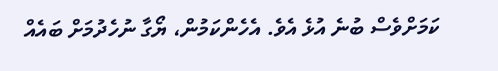ކަމަށްވެސް ބުނެ އުޅެ އެވެ. އެހެންކަމުން، ޔޯގާ ނުހެދުމަށް ބައެއް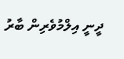ދީނީ އިލްމުވެރިން ބާރު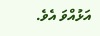އަޅުއްވަ އެވެ.